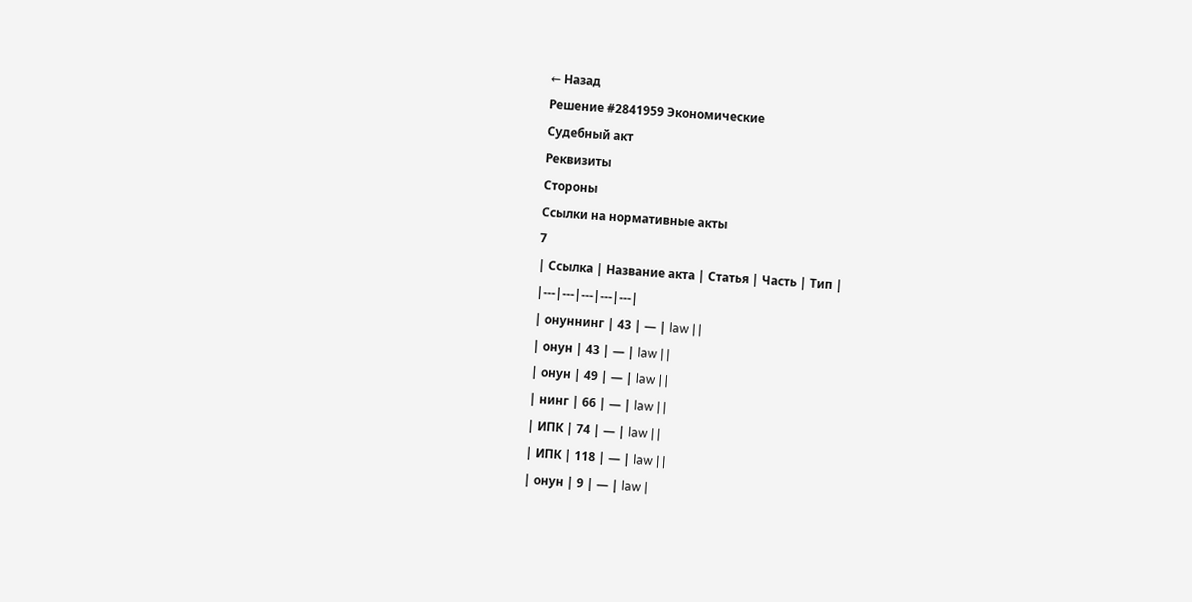← Назад
Решение #2841959 Экономические
Судебный акт
Реквизиты
Стороны
Ссылки на нормативные акты
7
| Ссылка | Название акта | Статья | Часть | Тип |
|---|---|---|---|---|
| онуннинг | 43 | — | law | |
| онун | 43 | — | law | |
| онун | 49 | — | law | |
| нинг | 66 | — | law | |
| ИПК | 74 | — | law | |
| ИПК | 118 | — | law | |
| онун | 9 | — | law |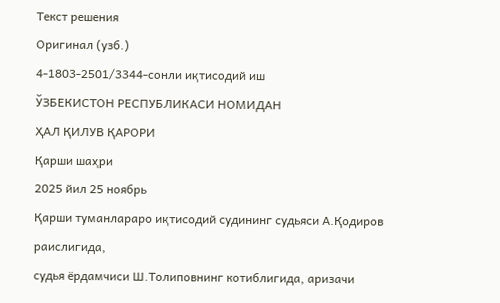Текст решения
Оригинал (узб.)
4-1803-2501/3344-сонли иқтисодий иш
ЎЗБЕКИСТОН РЕСПУБЛИКАСИ НОМИДАН
ҲАЛ ҚИЛУВ ҚАРОРИ
Қарши шаҳри
2025 йил 25 ноябрь
Қарши туманлараро иқтисодий судининг судьяси А.Қодиров раислигида,
судья ёрдамчиси Ш.Толиповнинг котиблигида, аризачи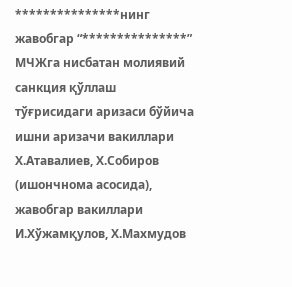***************нинг
жавобгар “***************” МЧЖга нисбатан молиявий санкция қўллаш
тўғрисидаги аризаси бўйича ишни аризачи вакиллари Х.Атавалиев, Х.Собиров
(ишончнома асосида), жавобгар вакиллари И.Хўжамқулов, Х.Махмудов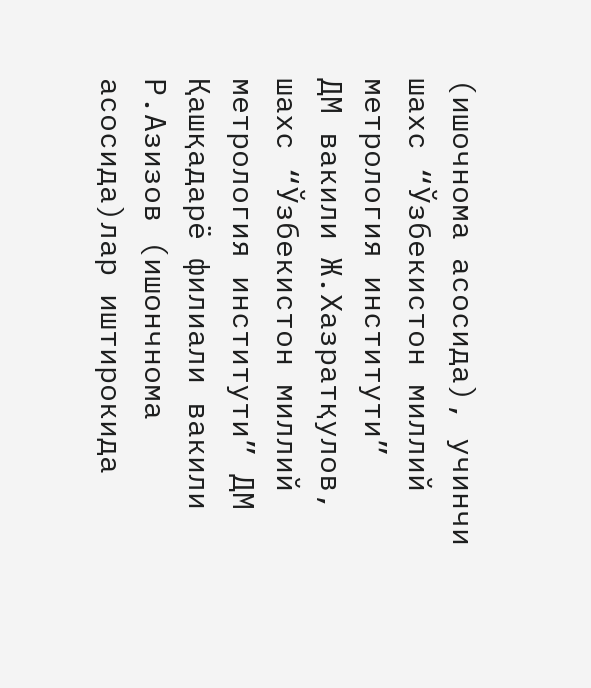(ишочнома асосида), учинчи шахс “Ўзбекистон миллий метрология институти”
ДМ вакили Ж.Хазратқулов, шахс “Ўзбекистон миллий метрология институти” ДМ
Қашқадарё филиали вакили Р.Азизов (ишончнома асосида)лар иштирокида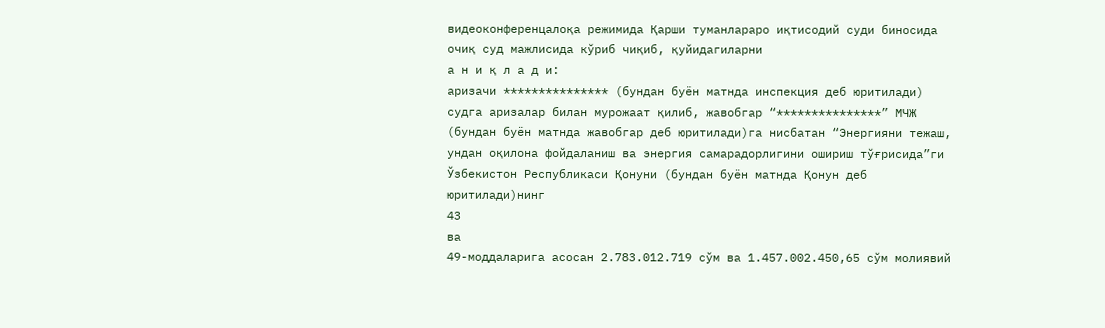видеоконференцалоқа режимида Қарши туманлараро иқтисодий суди биносида
очиқ суд мажлисида кўриб чиқиб, қуйидагиларни
а н и қ л а д и:
аризачи *************** (бундан буён матнда инспекция деб юритилади)
судга аризалар билан мурожаат қилиб, жавобгар “***************” МЧЖ
(бундан буён матнда жавобгар деб юритилади)га нисбатан “Энергияни тежаш,
ундан оқилона фойдаланиш ва энергия самарадорлигини ошириш тўғрисида”ги
Ўзбекистон Республикаси Қонуни (бундан буён матнда Қонун деб
юритилади)нинг
43
ва
49-моддаларига асосан 2.783.012.719 сўм ва 1.457.002.450,65 сўм молиявий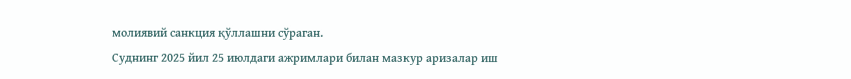молиявий санкция қўллашни сўраган.
Суднинг 2025 йил 25 июлдаги ажримлари билан мазкур аризалар иш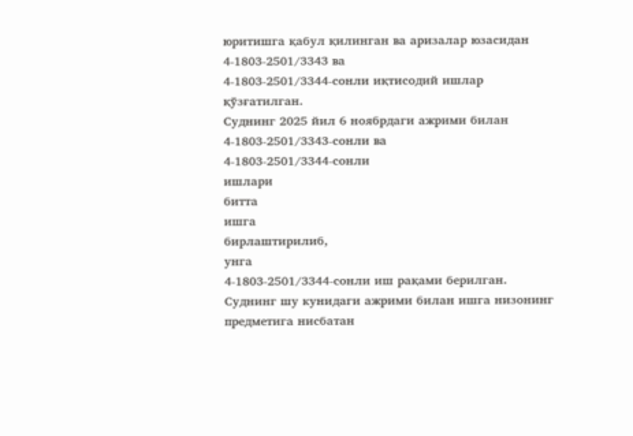юритишга қабул қилинган ва аризалар юзасидан 4-1803-2501/3343 ва
4-1803-2501/3344-сонли иқтисодий ишлар қўзғатилган.
Суднинг 2025 йил 6 ноябрдаги ажрими билан 4-1803-2501/3343-сонли ва
4-1803-2501/3344-сонли
ишлари
битта
ишга
бирлаштирилиб,
унга
4-1803-2501/3344-сонли иш рақами берилган.
Суднинг шу кунидаги ажрими билан ишга низонинг предметига нисбатан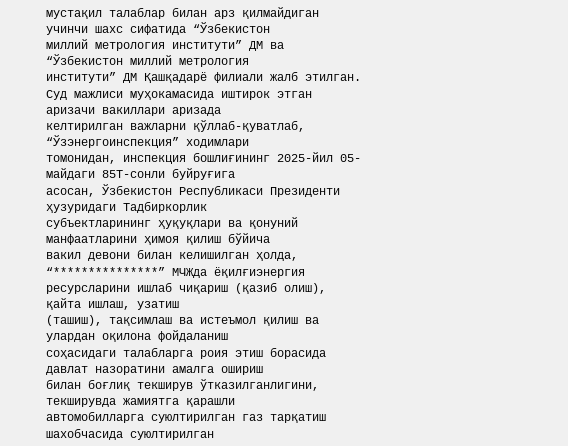мустақил талаблар билан арз қилмайдиган учинчи шахс сифатида “Ўзбекистон
миллий метрология институти” ДМ ва “Ўзбекистон миллий метрология
институти” ДМ Қашқадарё филиали жалб этилган.
Суд мажлиси муҳокамасида иштирок этган аризачи вакиллари аризада
келтирилган важларни қўллаб-қуватлаб, “Ўзэнергоинспекция” ходимлари
томонидан, инспекция бошлиғининг 2025-йил 05-майдаги 85Т-сонли буйруғига
асосан, Ўзбекистон Республикаси Президенти ҳузуридаги Тадбиркорлик
субъектларининг ҳуқуқлари ва қонуний манфаатларини ҳимоя қилиш бўйича
вакил девони билан келишилган ҳолда, “***************” МЧЖда ёқилғиэнергия ресурсларини ишлаб чиқариш (қазиб олиш), қайта ишлаш, узатиш
(ташиш), тақсимлаш ва истеъмол қилиш ва улардан оқилона фойдаланиш
соҳасидаги талабларга роия этиш борасида давлат назоратини амалга ошириш
билан боғлиқ текширув ўтказилганлигини, текширувда жамиятга қарашли
автомобилларга суюлтирилган газ тарқатиш шахобчасида суюлтирилган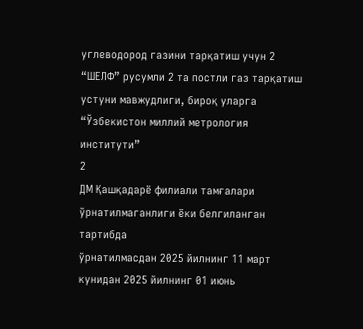углеводород газини тарқатиш учун 2 “ШЕЛФ” русумли 2 та постли газ тарқатиш
устуни мавжудлиги, бироқ уларга “Ўзбекистон миллий метрология институти”
2
ДМ Қашқадарё филиали тамғалари ўрнатилмаганлиги ёки белгиланган тартибда
ўрнатилмасдан 2025 йилнинг 11 март кунидан 2025 йилнинг 01 июнь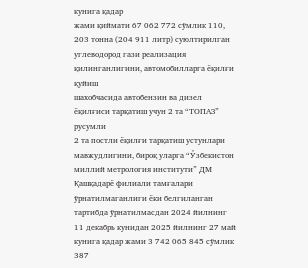кунига қадар
жами қиймати 67 062 772 сўмлик 110, 203 тонна (204 911 литр) суюлтирилган
углеводород гази реализация қилинганлигини, автомобилларга ёқилғи қуйиш
шахобчасида автобензин ва дизел ёқилғиси тарқатиш учун 2 та “ТОПАЗ” русумли
2 та постли ёқилғи тарқатиш устунлари мавжудлигини, бироқ уларга “Ўзбекистон
миллий метрология институти” ДМ Қашқадарё филиали тамғалари
ўрнатилмаганлиги ёки белгиланган тартибда ўрнатилмасдан 2024 йилнинг
11 декабрь кунидан 2025 йилнинг 27 май кунига қадар жами 3 742 065 845 сўмлик
387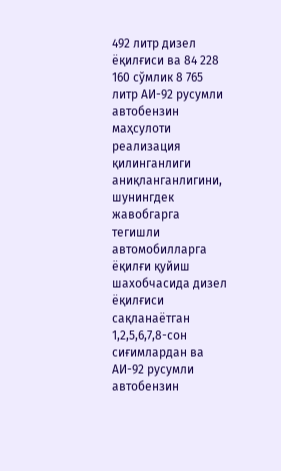492 литр дизел ёқилғиси ва 84 228 160 сўмлик 8 765 литр АИ-92 русумли
автобензин маҳсулоти реализация қилинганлиги аниқланганлигини, шунингдек
жавобгарга тегишли автомобилларга ёқилғи қуйиш шахобчасида дизел ёқилғиси
сақланаётган 1,2,5,6,7,8-сон сиғимлардан ва АИ-92 русумли автобензин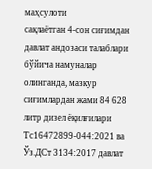маҳсулоти
сақлаётган 4-сон сиғимдан давлат андозаси талаблари бўйича намуналар
олинганда, мазкур сиғимлардан жами 84 628 литр дизел ёқилғилари
Тс16472899-044:2021 ва Ўз.ДСт 3134:2017 давлат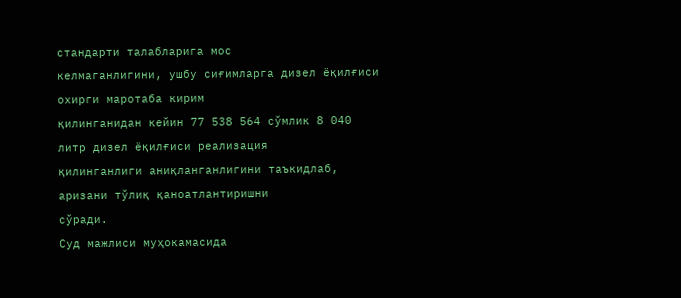стандарти талабларига мос
келмаганлигини, ушбу сиғимларга дизел ёқилғиси охирги маротаба кирим
қилинганидан кейин 77 538 564 сўмлик 8 040 литр дизел ёқилғиси реализация
қилинганлиги аниқланганлигини таъкидлаб, аризани тўлиқ қаноатлантиришни
сўради.
Суд мажлиси муҳокамасида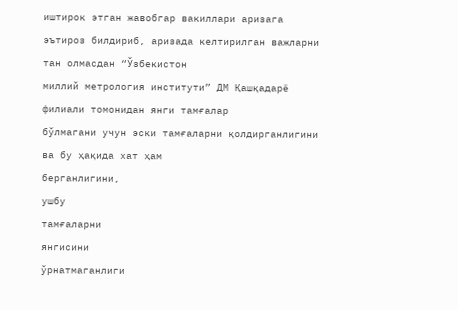иштирок этган жавобгар вакиллари аризага
эътироз билдириб, аризада келтирилган важларни тан олмасдан “Ўзбекистон
миллий метрология институти” ДМ Қашқадарё филиали томонидан янги тамғалар
бўлмагани учун эски тамғаларни қолдирганлигини ва бу ҳақида хат ҳам
берганлигини,
ушбу
тамғаларни
янгисини
ўрнатмаганлиги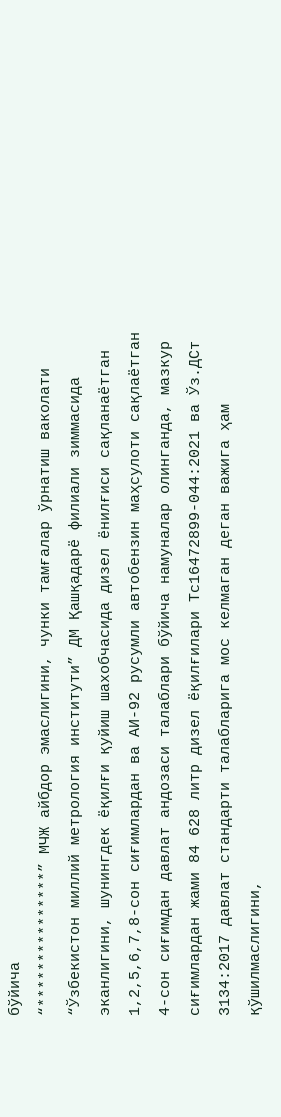бўйича
“***************” МЧЖ айбдор эмаслигини, чунки тамғалар ўрнатиш ваколати
“Ўзбекистон миллий метрология институти” ДМ Қашқадарё филиали зиммасида
эканлигини, шунингдек ёқилғи қуйиш шахобчасида дизел ёнилғиси сақланаётган
1,2,5,6,7,8-сон сиғимлардан ва АИ-92 русумли автобензин маҳсулоти сақлаётган
4-сон сиғимдан давлат андозаси талаблари бўйича намуналар олинганда, мазкур
сиғимлардан жами 84 628 литр дизел ёқилғилари Тс16472899-044:2021 ва Ўз.ДСт
3134:2017 давлат стандарти талабларига мос келмаган деган важига ҳам
қўшилмаслигини,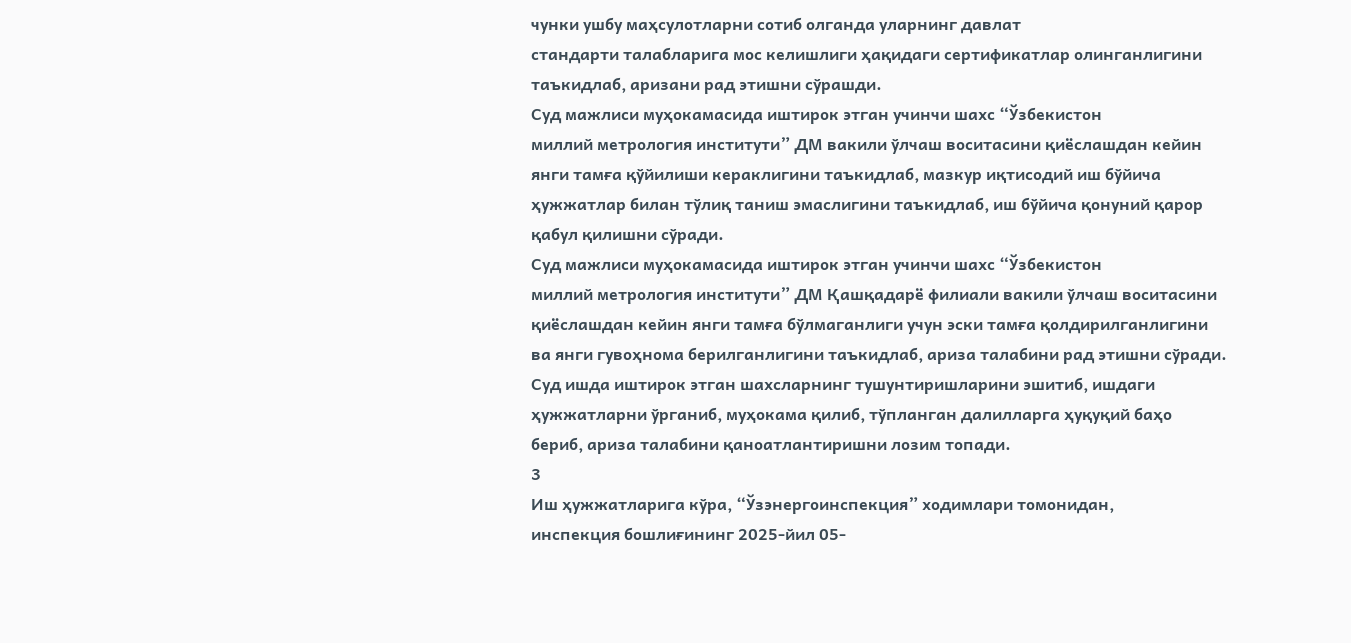чунки ушбу маҳсулотларни сотиб олганда уларнинг давлат
стандарти талабларига мос келишлиги ҳақидаги сертификатлар олинганлигини
таъкидлаб, аризани рад этишни сўрашди.
Суд мажлиси муҳокамасида иштирок этган учинчи шахс “Ўзбекистон
миллий метрология институти” ДМ вакили ўлчаш воситасини қиёслашдан кейин
янги тамға қўйилиши кераклигини таъкидлаб, мазкур иқтисодий иш бўйича
ҳужжатлар билан тўлиқ таниш эмаслигини таъкидлаб, иш бўйича қонуний қарор
қабул қилишни сўради.
Суд мажлиси муҳокамасида иштирок этган учинчи шахс “Ўзбекистон
миллий метрология институти” ДМ Қашқадарё филиали вакили ўлчаш воситасини
қиёслашдан кейин янги тамға бўлмаганлиги учун эски тамға қолдирилганлигини
ва янги гувоҳнома берилганлигини таъкидлаб, ариза талабини рад этишни сўради.
Суд ишда иштирок этган шахсларнинг тушунтиришларини эшитиб, ишдаги
ҳужжатларни ўрганиб, муҳокама қилиб, тўпланган далилларга ҳуқуқий баҳо
бериб, ариза талабини қаноатлантиришни лозим топади.
3
Иш ҳужжатларига кўра, “Ўзэнергоинспекция” ходимлари томонидан,
инспекция бошлиғининг 2025-йил 05-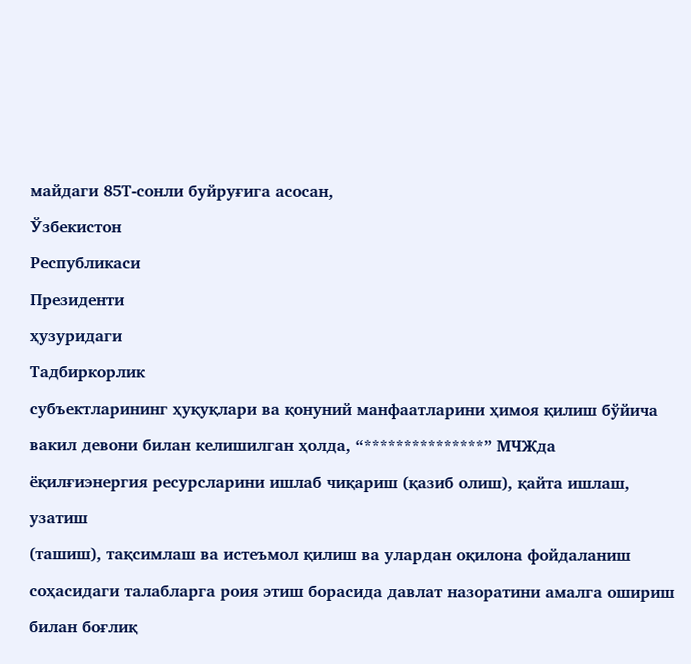майдаги 85Т-сонли буйруғига асосан,
Ўзбекистон
Республикаси
Президенти
ҳузуридаги
Тадбиркорлик
субъектларининг ҳуқуқлари ва қонуний манфаатларини ҳимоя қилиш бўйича
вакил девони билан келишилган ҳолда, “***************” МЧЖда ёқилғиэнергия ресурсларини ишлаб чиқариш (қазиб олиш), қайта ишлаш, узатиш
(ташиш), тақсимлаш ва истеъмол қилиш ва улардан оқилона фойдаланиш
соҳасидаги талабларга роия этиш борасида давлат назоратини амалга ошириш
билан боғлиқ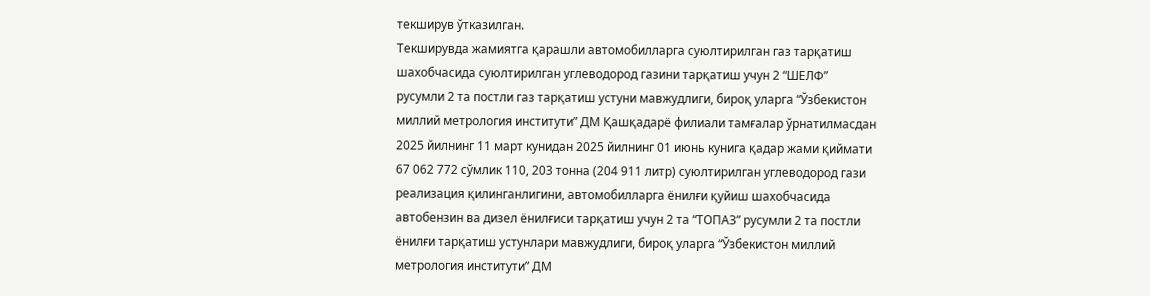текширув ўтказилган.
Текширувда жамиятга қарашли автомобилларга суюлтирилган газ тарқатиш
шахобчасида суюлтирилган углеводород газини тарқатиш учун 2 “ШЕЛФ”
русумли 2 та постли газ тарқатиш устуни мавжудлиги, бироқ уларга “Ўзбекистон
миллий метрология институти” ДМ Қашқадарё филиали тамғалар ўрнатилмасдан
2025 йилнинг 11 март кунидан 2025 йилнинг 01 июнь кунига қадар жами қиймати
67 062 772 сўмлик 110, 203 тонна (204 911 литр) суюлтирилган углеводород гази
реализация қилинганлигини, автомобилларга ёнилғи қуйиш шахобчасида
автобензин ва дизел ёнилғиси тарқатиш учун 2 та “ТОПАЗ” русумли 2 та постли
ёнилғи тарқатиш устунлари мавжудлиги, бироқ уларга “Ўзбекистон миллий
метрология институти” ДМ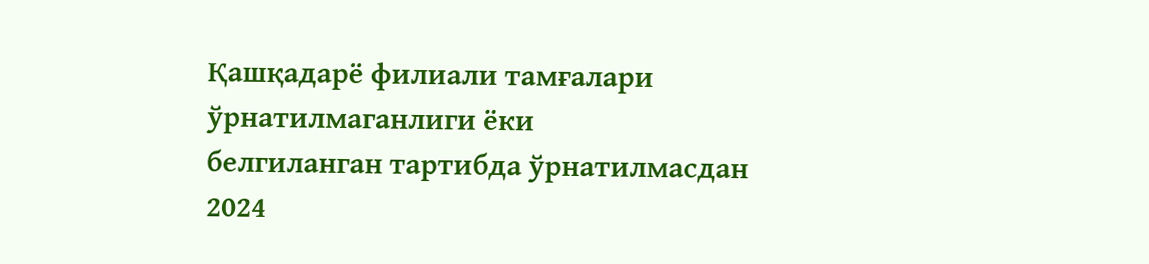Қашқадарё филиали тамғалари ўрнатилмаганлиги ёки
белгиланган тартибда ўрнатилмасдан 2024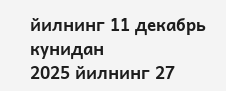йилнинг 11 декабрь кунидан
2025 йилнинг 27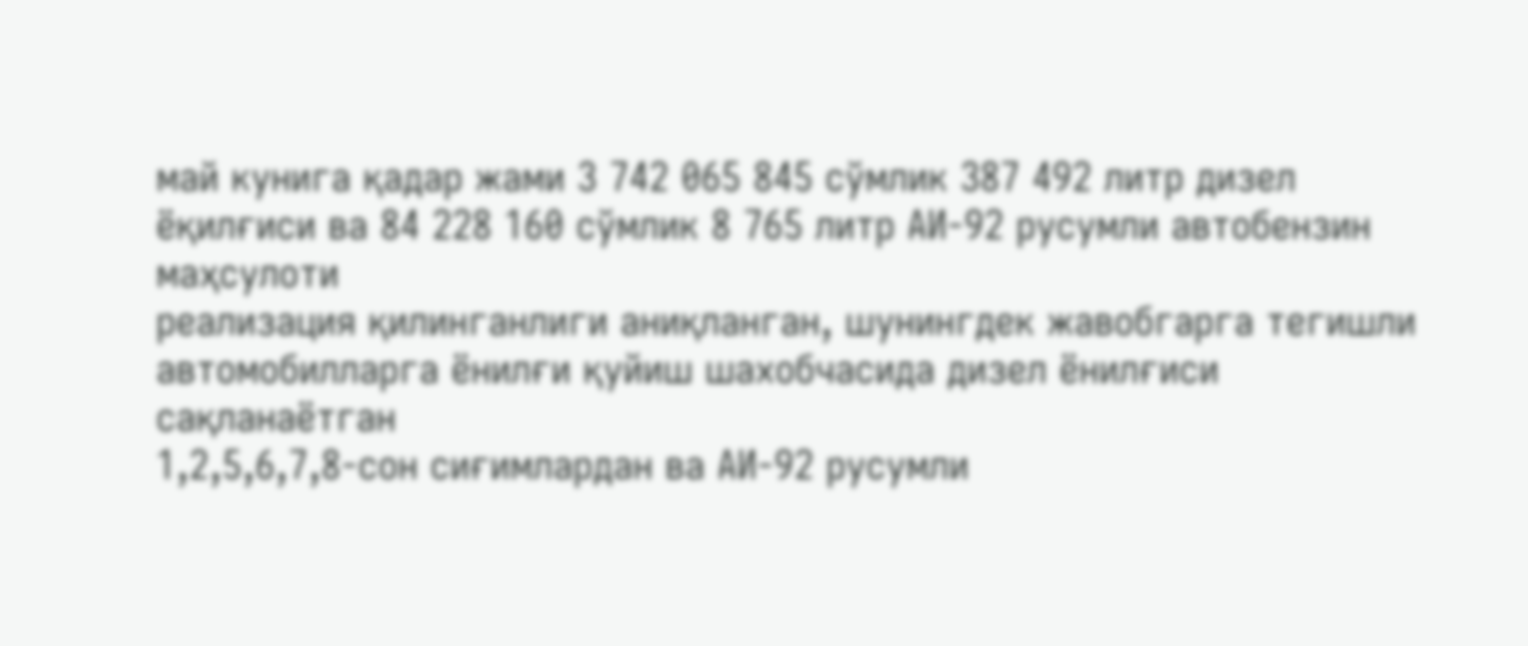май кунига қадар жами 3 742 065 845 сўмлик 387 492 литр дизел
ёқилғиси ва 84 228 160 сўмлик 8 765 литр АИ-92 русумли автобензин маҳсулоти
реализация қилинганлиги аниқланган, шунингдек жавобгарга тегишли
автомобилларга ёнилғи қуйиш шахобчасида дизел ёнилғиси сақланаётган
1,2,5,6,7,8-сон сиғимлардан ва АИ-92 русумли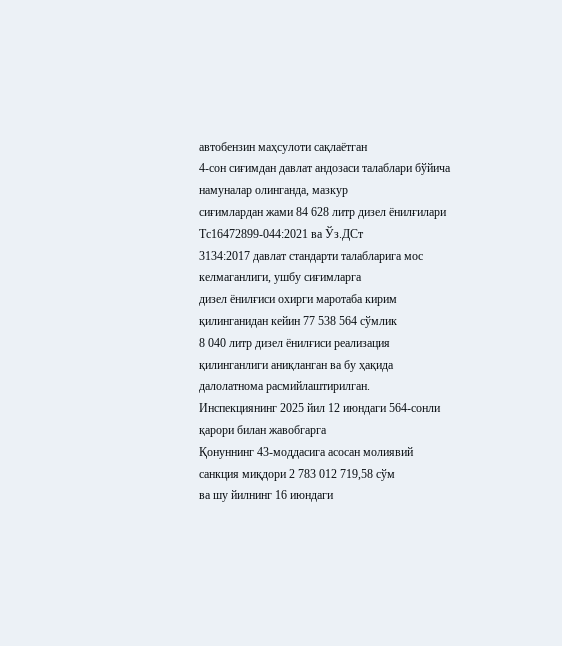автобензин маҳсулоти сақлаётган
4-сон сиғимдан давлат андозаси талаблари бўйича намуналар олинганда, мазкур
сиғимлардан жами 84 628 литр дизел ёнилғилари Тс16472899-044:2021 ва Ўз.ДСт
3134:2017 давлат стандарти талабларига мос келмаганлиги, ушбу сиғимларга
дизел ёнилғиси охирги маротаба кирим қилинганидан кейин 77 538 564 сўмлик
8 040 литр дизел ёнилғиси реализация қилинганлиги аниқланган ва бу ҳақида
далолатнома расмийлаштирилган.
Инспекциянинг 2025 йил 12 июндаги 564-сонли қарори билан жавобгарга
Қонуннинг 43-моддасига асосан молиявий санкция миқдори 2 783 012 719,58 сўм
ва шу йилнинг 16 июндаги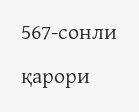567-сонли қарори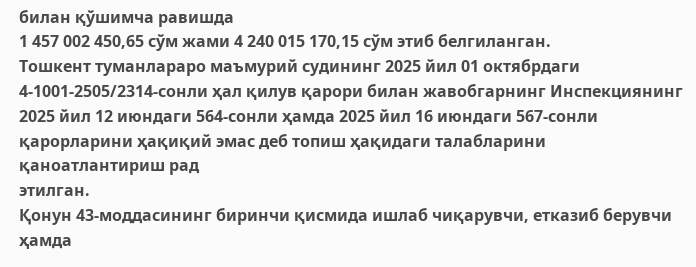билан қўшимча равишда
1 457 002 450,65 сўм жами 4 240 015 170,15 сўм этиб белгиланган.
Тошкент туманлараро маъмурий судининг 2025 йил 01 октябрдаги
4-1001-2505/2314-сонли ҳал қилув қарори билан жавобгарнинг Инспекциянинг
2025 йил 12 июндаги 564-сонли ҳамда 2025 йил 16 июндаги 567-сонли
қарорларини ҳақиқий эмас деб топиш ҳақидаги талабларини қаноатлантириш рад
этилган.
Қонун 43-моддасининг биринчи қисмида ишлаб чиқарувчи, етказиб берувчи
ҳамда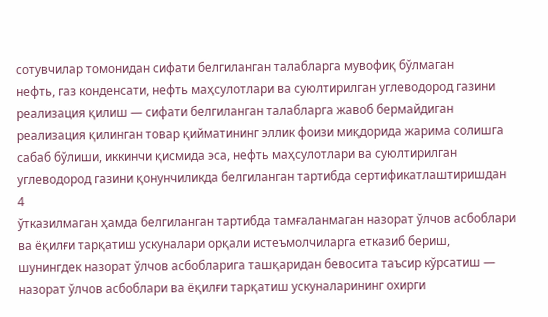сотувчилар томонидан сифати белгиланган талабларга мувофиқ бўлмаган
нефть, газ конденсати, нефть маҳсулотлари ва суюлтирилган углеводород газини
реализация қилиш — сифати белгиланган талабларга жавоб бермайдиган
реализация қилинган товар қийматининг эллик фоизи миқдорида жарима солишга
сабаб бўлиши, иккинчи қисмида эса, нефть маҳсулотлари ва суюлтирилган
углеводород газини қонунчиликда белгиланган тартибда сертификатлаштиришдан
4
ўтказилмаган ҳамда белгиланган тартибда тамғаланмаган назорат ўлчов асбоблари
ва ёқилғи тарқатиш ускуналари орқали истеъмолчиларга етказиб бериш,
шунингдек назорат ўлчов асбобларига ташқаридан бевосита таъсир кўрсатиш —
назорат ўлчов асбоблари ва ёқилғи тарқатиш ускуналарининг охирги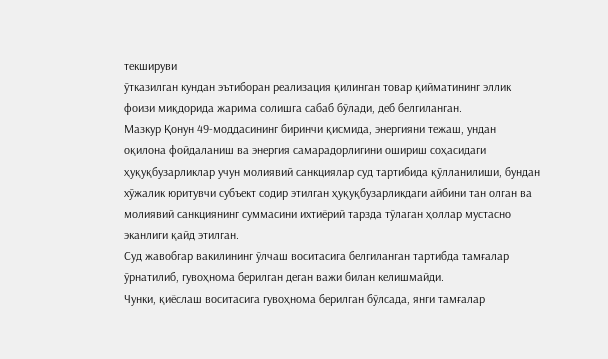текшируви
ўтказилган кундан эътиборан реализация қилинган товар қийматининг эллик
фоизи миқдорида жарима солишга сабаб бўлади, деб белгиланган.
Мазкур Қонун 49-моддасининг биринчи қисмида, энергияни тежаш, ундан
оқилона фойдаланиш ва энергия самарадорлигини ошириш соҳасидаги
ҳуқуқбузарликлар учун молиявий санкциялар суд тартибида қўлланилиши, бундан
хўжалик юритувчи субъект содир этилган ҳуқуқбузарликдаги айбини тан олган ва
молиявий санкциянинг суммасини ихтиёрий тарзда тўлаган ҳоллар мустасно
эканлиги қайд этилган.
Суд жавобгар вакилининг ўлчаш воситасига белгиланган тартибда тамғалар
ўрнатилиб, гувоҳнома берилган деган важи билан келишмайди.
Чунки, қиёслаш воситасига гувоҳнома берилган бўлсада, янги тамғалар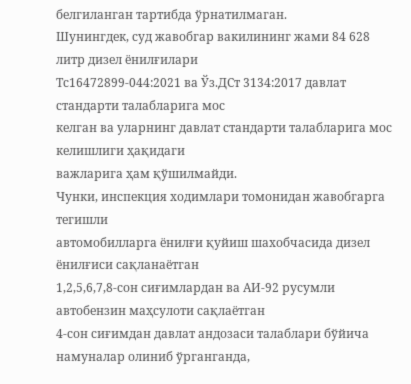белгиланган тартибда ўрнатилмаган.
Шунингдек, суд жавобгар вакилининг жами 84 628 литр дизел ёнилғилари
Тс16472899-044:2021 ва Ўз.ДСт 3134:2017 давлат стандарти талабларига мос
келган ва уларнинг давлат стандарти талабларига мос келишлиги ҳақидаги
важларига ҳам қўшилмайди.
Чунки, инспекция ходимлари томонидан жавобгарга тегишли
автомобилларга ёнилғи қуйиш шахобчасида дизел ёнилғиси сақланаётган
1,2,5,6,7,8-сон сиғимлардан ва АИ-92 русумли автобензин маҳсулоти сақлаётган
4-сон сиғимдан давлат андозаси талаблари бўйича намуналар олиниб ўрганганда,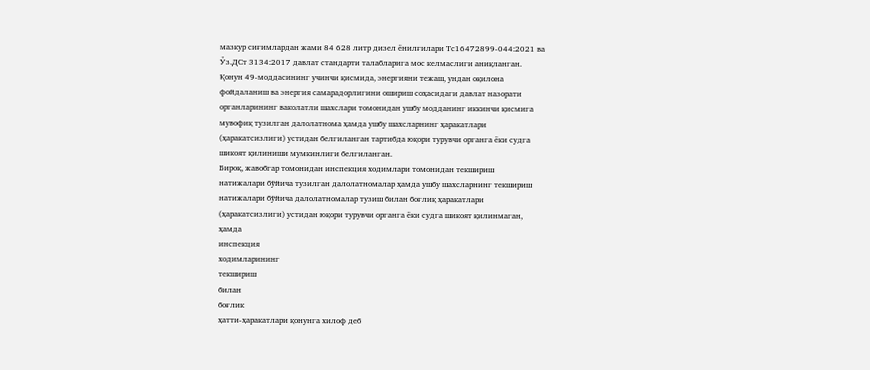мазкур сиғимлардан жами 84 628 литр дизел ёнилғилари Тс16472899-044:2021 ва
Ўз.ДСт 3134:2017 давлат стандарти талабларига мос келмаслиги аниқланган.
Қонун 49-моддасининг учинчи қисмида, энергияни тежаш, ундан оқилона
фойдаланиш ва энергия самарадорлигини ошириш соҳасидаги давлат назорати
органларининг ваколатли шахслари томонидан ушбу модданинг иккинчи қисмига
мувофиқ тузилган далолатнома ҳамда ушбу шахсларнинг ҳаракатлари
(ҳаракатсизлиги) устидан белгиланган тартибда юқори турувчи органга ёки судга
шикоят қилиниши мумкинлиги белгиланган.
Бироқ, жавобгар томонидан инспекция ходимлари томонидан текшириш
натижалари бўйича тузилган далолатномалар ҳамда ушбу шахсларнинг текшириш
натижалари бўйича далолатномалар тузиш билан боғлиқ ҳаракатлари
(ҳаракатсизлиги) устидан юқори турувчи органга ёки судга шикоят қилинмаган,
ҳамда
инспекция
ходимларининг
текшириш
билан
боғлик
ҳатти-ҳаракатлари қонунга хилоф деб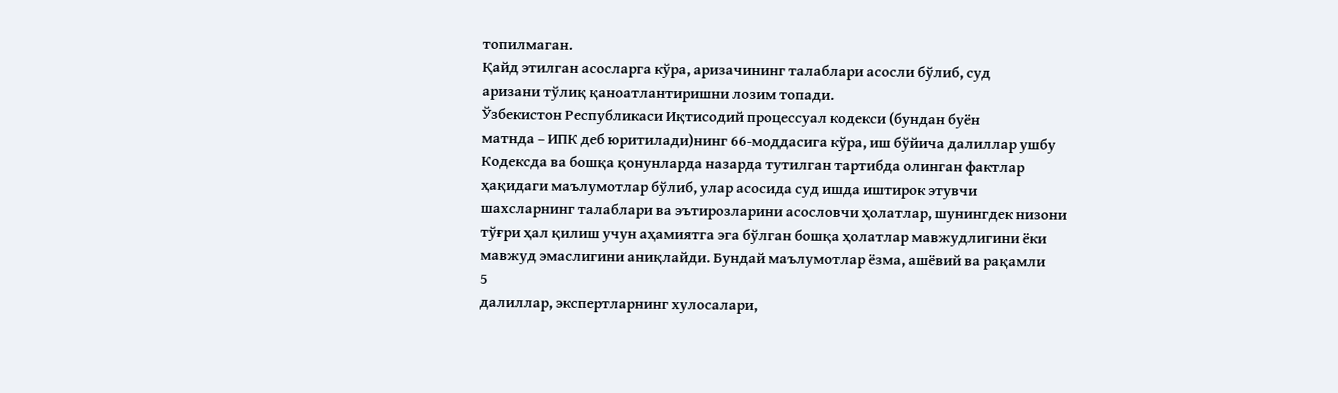топилмаган.
Қайд этилган асосларга кўра, аризачининг талаблари асосли бўлиб, суд
аризани тўлиқ қаноатлантиришни лозим топади.
Ўзбекистон Республикаси Иқтисодий процессуал кодекси (бундан буён
матнда – ИПК деб юритилади)нинг 66-моддасига кўра, иш бўйича далиллар ушбу
Кодексда ва бошқа қонунларда назарда тутилган тартибда олинган фактлар
ҳақидаги маълумотлар бўлиб, улар асосида суд ишда иштирок этувчи
шахсларнинг талаблари ва эътирозларини асословчи ҳолатлар, шунингдек низони
тўғри ҳал қилиш учун аҳамиятга эга бўлган бошқа ҳолатлар мавжудлигини ёки
мавжуд эмаслигини аниқлайди. Бундай маълумотлар ёзма, ашёвий ва рақамли
5
далиллар, экспертларнинг хулосалари,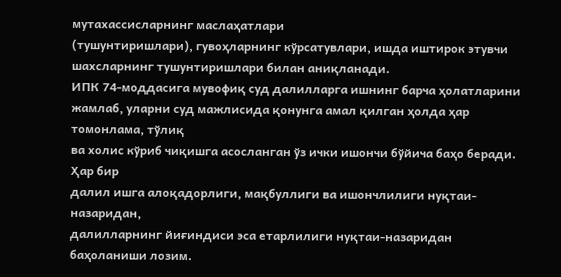мутахассисларнинг маслаҳатлари
(тушунтиришлари), гувоҳларнинг кўрсатувлари, ишда иштирок этувчи
шахсларнинг тушунтиришлари билан аниқланади.
ИПК 74-моддасига мувофиқ суд далилларга ишнинг барча ҳолатларини
жамлаб, уларни суд мажлисида қонунга амал қилган ҳолда ҳар томонлама, тўлиқ
ва холис кўриб чиқишга асосланган ўз ички ишончи бўйича баҳо беради. Ҳар бир
далил ишга алоқадорлиги, мақбуллиги ва ишончлилиги нуқтаи-назаридан,
далилларнинг йиғиндиси эса етарлилиги нуқтаи-назаридан баҳоланиши лозим.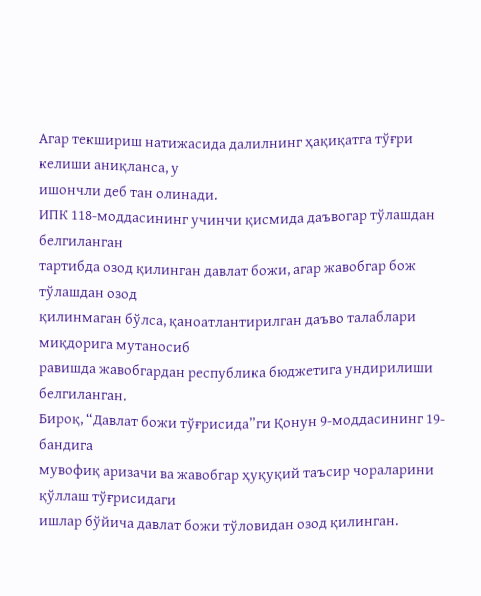Агар текшириш натижасида далилнинг ҳақиқатга тўғри келиши аниқланса, у
ишончли деб тан олинади.
ИПК 118-моддасининг учинчи қисмида даъвогар тўлашдан белгиланган
тартибда озод қилинган давлат божи, агар жавобгар бож тўлашдан озод
қилинмаган бўлса, қаноатлантирилган даъво талаблари миқдорига мутаносиб
равишда жавобгардан республика бюджетига ундирилиши белгиланган.
Бироқ, “Давлат божи тўғрисида”ги Қонун 9-моддасининг 19-бандига
мувофиқ аризачи ва жавобгар ҳуқуқий таъсир чораларини қўллаш тўғрисидаги
ишлар бўйича давлат божи тўловидан озод қилинган.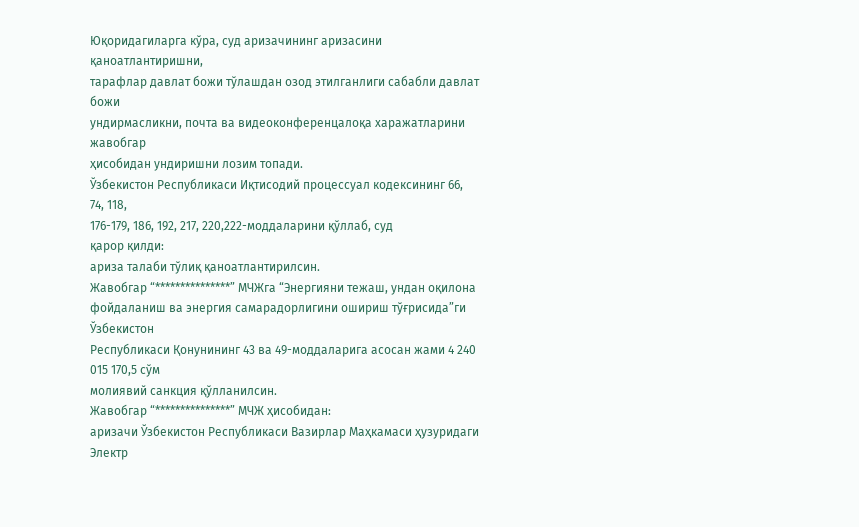Юқоридагиларга кўра, суд аризачининг аризасини қаноатлантиришни,
тарафлар давлат божи тўлашдан озод этилганлиги сабабли давлат божи
ундирмасликни, почта ва видеоконференцалоқа харажатларини жавобгар
ҳисобидан ундиришни лозим топади.
Ўзбекистон Республикаси Иқтисодий процессуал кодексининг 66, 74, 118,
176-179, 186, 192, 217, 220,222-моддаларини қўллаб, суд
қарор қилди:
ариза талаби тўлиқ қаноатлантирилсин.
Жавобгар “***************” МЧЖга “Энергияни тежаш, ундан оқилона
фойдаланиш ва энергия самарадорлигини ошириш тўғрисида”ги Ўзбекистон
Республикаси Қонунининг 43 ва 49-моддаларига асосан жами 4 240 015 170,5 сўм
молиявий санкция қўлланилсин.
Жавобгар “***************” МЧЖ ҳисобидан:
аризачи Ўзбекистон Республикаси Вазирлар Маҳкамаси ҳузуридаги Электр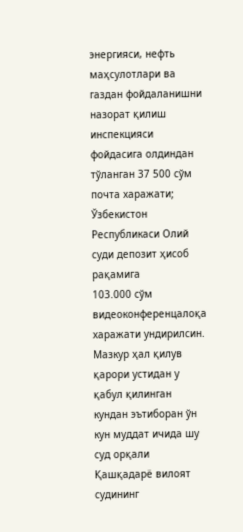энергияси, нефть маҳсулотлари ва газдан фойдаланишни назорат қилиш
инспекцияси фойдасига олдиндан тўланган 37 500 сўм почта харажати;
Ўзбекистон Республикаси Олий суди депозит ҳисоб рақамига
103.000 сўм видеоконференцалоқа харажати ундирилсин.
Мазкур ҳал қилув қарори устидан у қабул қилинган кундан эътиборан ўн
кун муддат ичида шу суд орқали Қашқадарё вилоят судининг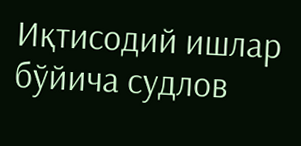Иқтисодий ишлар
бўйича судлов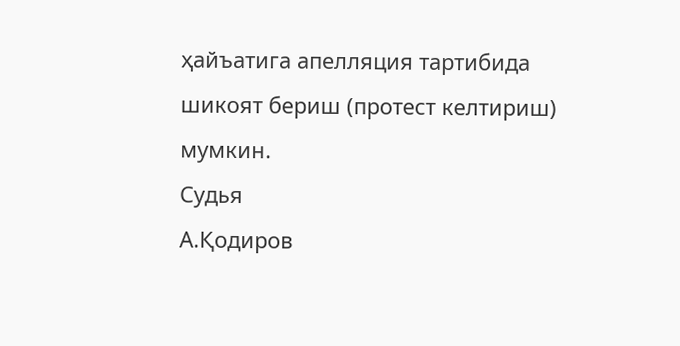ҳайъатига апелляция тартибида шикоят бериш (протест келтириш)
мумкин.
Судья
А.Қодиров